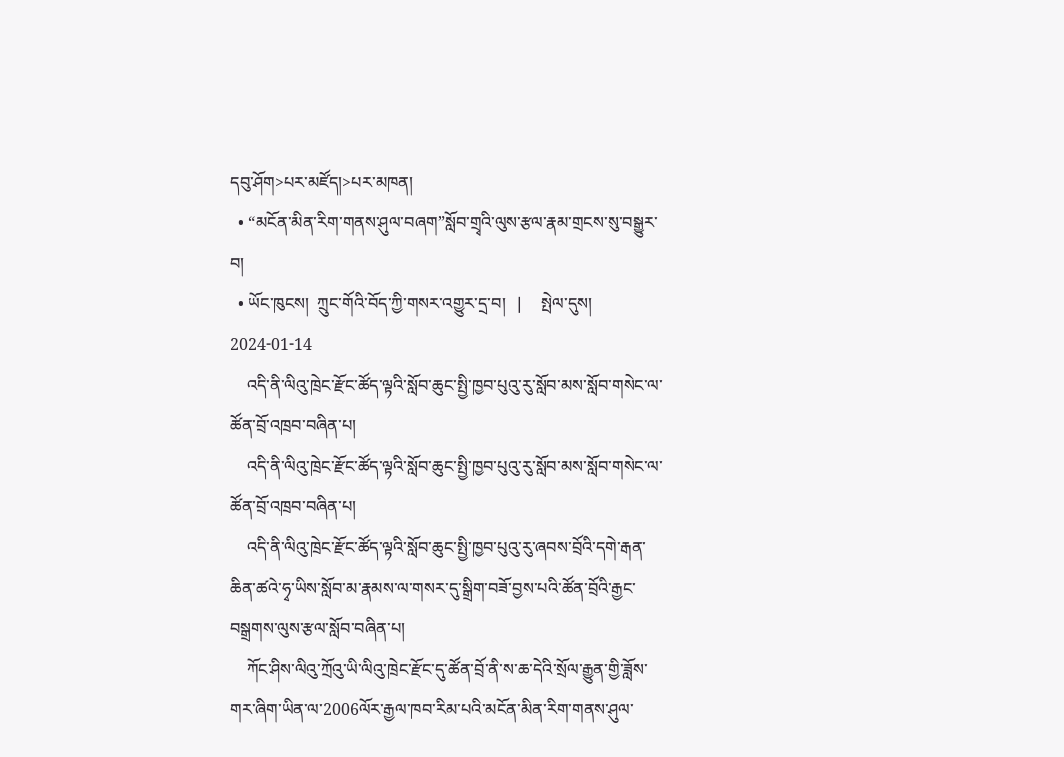དབུ་ཤོག>པར་མཛོད།>པར་མཁན།
  • “མངོན་མིན་རིག་གནས་ཤུལ་བཞག”སློབ་གྲྭའི་ལུས་རྩལ་རྣམ་གྲངས་སུ་བསྒྱུར་བ།
  • ཡོང་ཁུངས།  ཀྲུང་གོའི་བོད་ཀྱི་གསར་འགྱུར་དྲ་བ།   |     སྤེལ་དུས།  2024-01-14
    འདི་ནི་ལིའུ་ཁྲེང་རྫོང་ཚོད་ལྟའི་སློབ་ཆུང་སྤྱི་ཁྱབ་པུའུ་རུ་སློབ་མས་སློབ་གསེང་ལ་ཚོན་བྲོ་འཁྲབ་བཞིན་པ།
    འདི་ནི་ལིའུ་ཁྲེང་རྫོང་ཚོད་ལྟའི་སློབ་ཆུང་སྤྱི་ཁྱབ་པུའུ་རུ་སློབ་མས་སློབ་གསེང་ལ་ཚོན་བྲོ་འཁྲབ་བཞིན་པ།
    འདི་ནི་ལིའུ་ཁྲེང་རྫོང་ཚོད་ལྟའི་སློབ་ཆུང་སྤྱི་ཁྱབ་པུའུ་རུ་ཞབས་བྲོའི་དགེ་རྒན་ཆིན་ཚའེ་ཧྭ་ཡིས་སློབ་མ་རྣམས་ལ་གསར་དུ་སྒྲིག་བཟོ་བྱས་པའི་ཚོན་བྲོའི་རྒྱང་བསྒྲགས་ལུས་རྩལ་སློབ་བཞིན་པ།
    ཀོང་ཤིས་ལིའུ་ཀྲོའུ་ཡི་ལིའུ་ཁྲེང་རྫོང་དུ་ཚོན་བྲོ་ནི་ས་ཆ་དེའི་སྲོལ་རྒྱུན་གྱི་ཟློས་གར་ཞིག་ཡིན་ལ་2006ལོར་རྒྱལ་ཁབ་རིམ་པའི་མངོན་མིན་རིག་གནས་ཤུལ་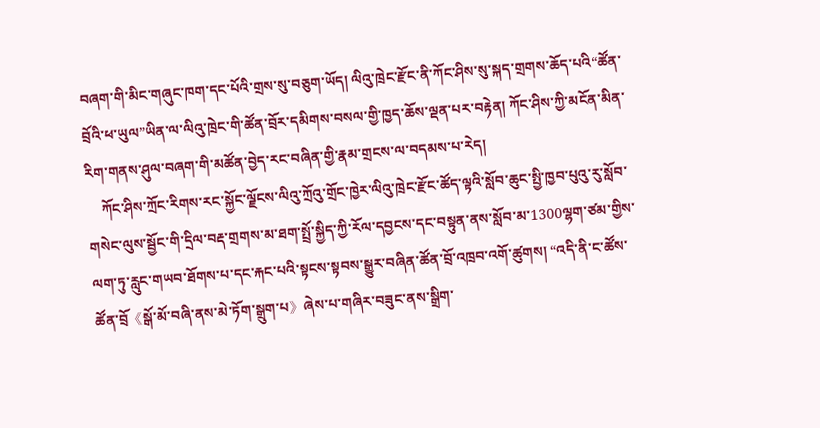བཞག་གི་མིང་གཞུང་ཁག་དང་པོའི་གྲས་སུ་བཅུག་ཡོད། ལིའུ་ཁྲེང་རྫོང་ནི་ཀོང་ཤིས་སུ་སྐད་གྲགས་ཆོད་པའི“ཚོན་བྲོའི་ཕ་ཡུལ”ཡིན་ལ་ལིའུ་ཁྲེང་གི་ཚོན་བྲོར་དམིགས་བསལ་གྱི་ཁྱད་ཆོས་ལྡན་པར་བརྟེན། ཀོང་ཤིས་ཀྱི་མངོན་མིན་རིག་གནས་ཤུལ་བཞག་གི་མཚོན་བྱེད་རང་བཞིན་གྱི་རྣམ་གྲངས་ལ་བདམས་པ་རེད།
    ཀོང་ཤིས་ཀྲོང་རིགས་རང་སྐྱོང་ལྗོངས་ལིའུ་ཀྲོའུ་གྲོང་ཁྱེར་ལིའུ་ཁྲེང་རྫོང་ཚོད་ལྟའི་སློབ་ཆུང་སྤྱི་ཁྱབ་པུའུ་རུ་སློབ་གསེང་ལུས་སྦྱོང་གི་དྲིལ་བརྡ་གྲགས་མ་ཐག་སྤྲོ་སྐྱིད་ཀྱི་རོལ་དབྱངས་དང་བསྟུན་ནས་སློབ་མ་1300ལྷག་ཙམ་གྱིས་ལག་ཏུ་རླུང་གཡབ་ཐོགས་པ་དང་རྐང་པའི་སྟངས་སྟབས་སྒྱུར་བཞིན་ཚོན་བྲོ་འཁྲབ་འགོ་ཚུགས། “འདི་ནི་ང་ཚོས་ཚོན་བྲོ《སྒོ་མོ་བཞི་ནས་མེ་ཏོག་སྒྲུག་པ》ཞེས་པ་གཞིར་བཟུང་ནས་སྒྲིག་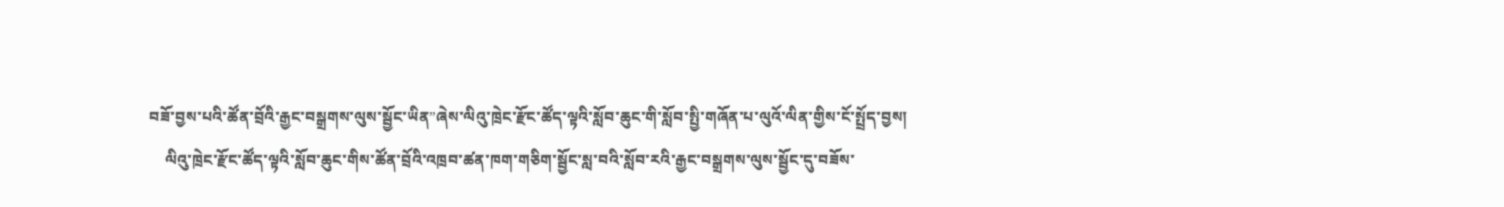བཟོ་བྱས་པའི་ཚོན་བྲོའི་རྒྱང་བསྒྲགས་ལུས་སྦྱོང་ཡིན”ཞེས་ལིའུ་ཁྲེང་རྫོང་ཚོད་ལྟའི་སློབ་ཆུང་གི་སློབ་སྤྱི་གཞོན་པ་ལུའོ་ལིན་གྱིས་ངོ་སྤྲོད་བྱས།
    ལིའུ་ཁྲེང་རྫོང་ཚོད་ལྟའི་སློབ་ཆུང་གིས་ཚོན་བྲོའི་འཁྲབ་ཚན་ཁག་གཅིག་སྦྱོང་སླ་བའི་སློབ་རའི་རྒྱང་བསྒྲགས་ལུས་སྦྱོང་དུ་བཟོས་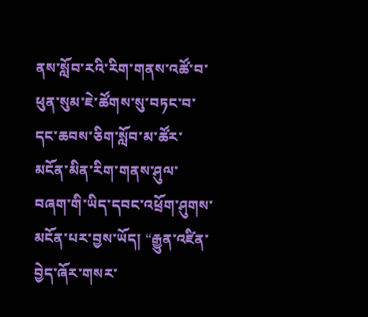ནས་སློབ་རའི་རིག་གནས་འཚོ་བ་ཕུན་སུམ་ཇེ་ཚོགས་སུ་བཏང་བ་དང་ཆབས་ཅིག་སློབ་མ་ཚོར་མངོན་མིན་རིག་གནས་ཤུལ་བཞག་གི་ཡིད་དབང་འཕྲོག་ཤུགས་མངོན་པར་བྱས་ཡོད། “རྒྱུན་འཛིན་བྱེད་ཞོར་གསར་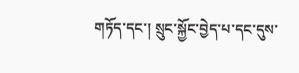གཏོད་དང་། སྲུང་སྐྱོང་བྱེད་པ་དང་དུས་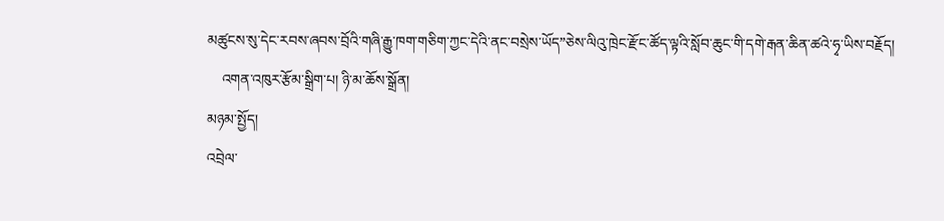མཚུངས་སུ་དེང་རབས་ཞབས་བྲོའི་གཞི་རྒྱུ་ཁག་གཅིག་ཀྱང་དེའི་ནང་བསྲེས་ཡོད”ཅེས་ལིའུ་ཁྲེང་རྫོང་ཚོད་ལྟའི་སློབ་ཆུང་གི་དགེ་རྒན་ཆིན་ཚའེ་ཧྭ་ཡིས་བརྗོད།
    འགན་འཁུར་རྩོམ་སྒྲིག་པ། ཉི་མ་ཆོས་སྒྲོན།
མཉམ་སྤྱོད།
འབྲེལ་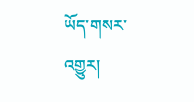ཡོད་གསར་འགྱུར།